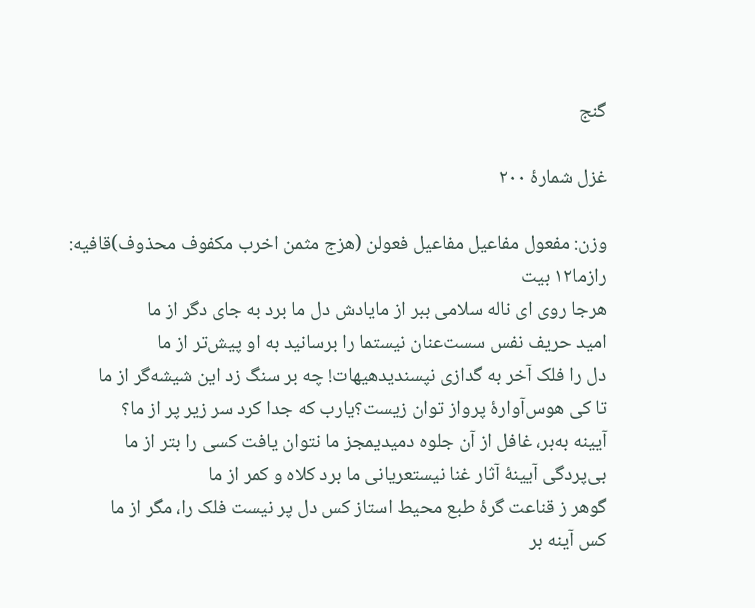گنج

غزل شمارهٔ ۲۰۰

وزن: مفعول مفاعیل مفاعیل فعولن (هزج مثمن اخرب مکفوف محذوف)قافیه: رازما۱۲ بیت
هرجا روی ای ناله سلامی ببر از مایادش دل ما برد به جای دگر از ما
امید حریف نفس سست‌عنان نیستما را برسانید به او پیش‌تر از ما
دل را فلک آخر به گدازی نپسندیدهیهات! چه بر سنگ زد این شیشه‌گر از ما
تا کی هوس‌آوارهٔ پرواز توان زیست؟یارب که جدا کرد سر زیر پر از ما؟
آیینه به‌بر، غافل از آن جلوه دمیدیمجز ما نتوان یافت کسی را بتر از ما
بی‌پردگی آیینهٔ آثار غنا نیستعریانی ما برد کلا‌ه و کمر از ما
گوهر ز قناعت گرهٔ طبع محیط استاز کس دل پر نیست فلک را، مگر از ما
کس آینه بر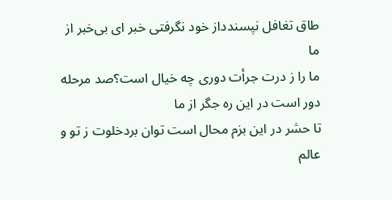طاق تغافل نپسندداز خود نگرفتی خبر ای بی‌خبر از ما
ما را ز درت جرأت دوری چه خیال است؟صد مرحله دور است در این ره جگر از ما
تا حشر در این بزم محال است توان بردخلوت ز تو و عالم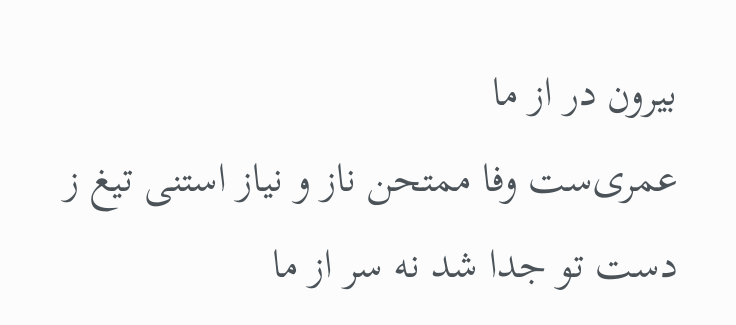بیرون در از ما
عمری‌ست وفا ممتحن ناز و نیاز استنی تیغ ز دست تو جدا شد نه سر از ما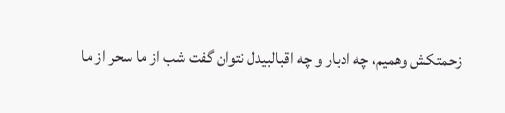زحمتکش وهمیم، چه ادبار و چه اقبالبیدل نتوان گفت شب از ما سحر از ما